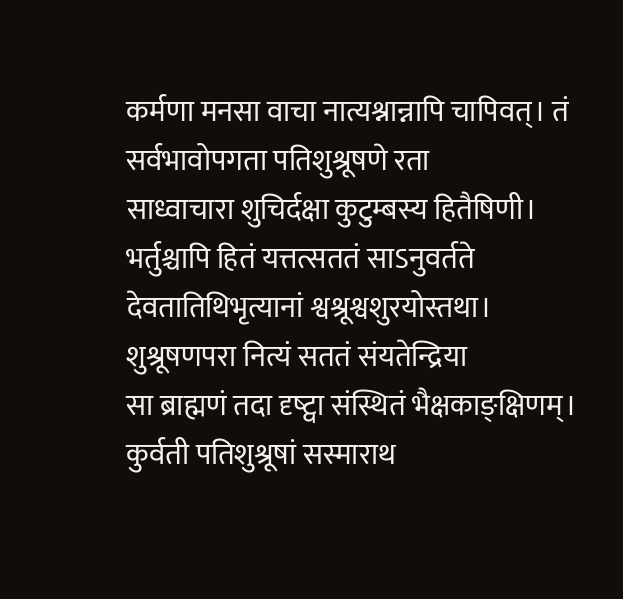कर्मणा मनसा वाचा नात्यश्नान्नापि चापिवत्। तं सर्वभावोपगता पतिशुश्रूषणे रता
साध्वाचारा शुचिर्दक्षा कुटुम्बस्य हितैषिणी। भर्तुश्चापि हितं यत्तत्सततं साऽनुवर्तते
देवतातिथिभृत्यानां श्वश्रूश्वशुरयोस्तथा। शुश्रूषणपरा नित्यं सततं संयतेन्द्रिया
सा ब्राह्मणं तदा दृष्ट्वा संस्थितं भैक्षकाङ्क्षिणम्। कुर्वती पतिशुश्रूषां सस्माराथ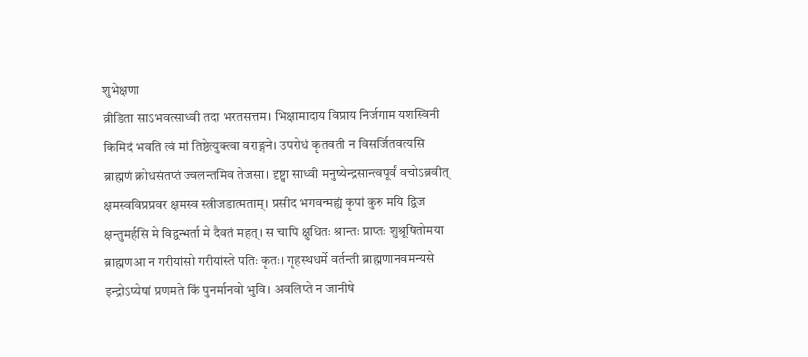शुभेक्षणा
व्रीडिता साऽभवत्साध्वी तदा भरतसत्तम। भिक्षामादाय विप्राय निर्जगाम यशस्विनी
किमिदं भवति त्वं मां तिष्ठेत्युक्त्वा वराङ्गने। उपरोधं कृतवती न विसर्जितवत्यसि
ब्राह्मणं क्रोधसंतप्तं ज्वलन्तमिव तेजसा। दृष्ट्वा साध्वी मनुष्येन्द्रसान्त्वपूर्वं वचोऽब्रवीत्
क्षमस्वविप्रप्रवर क्षमस्व स्त्रीजडात्मताम्। प्रसीद भगवन्मह्यं कृपां कुरु मयि द्विज
क्षन्तुमर्हसि मे विद्वन्भर्ता मे दैवतं महत्। स चापि क्षुधितः श्रान्तः प्राप्तः शुश्रूषितोमया
ब्राह्मणआ न गरीयांसो गरीयांस्ते पतिः कृतः। गृहस्थधर्मे वर्तन्ती ब्राह्मणानवमन्यसे
इन्द्रोऽप्येषां प्रणमते किं पुनर्मानवो भुवि। अवलिप्ते न जानीषे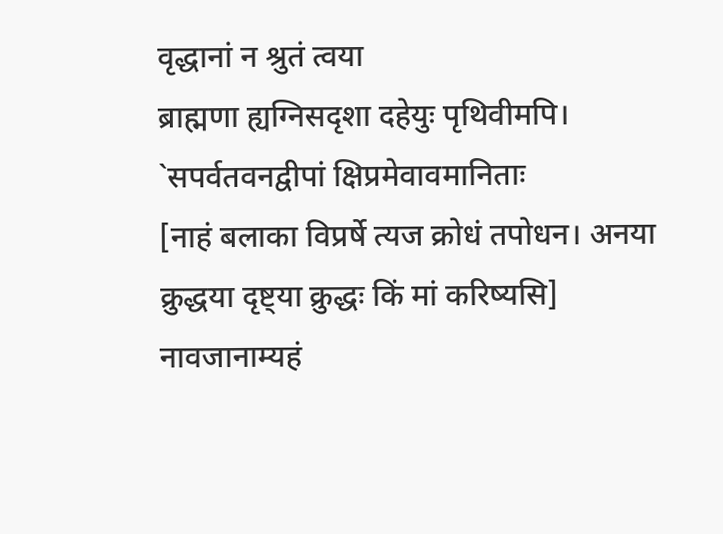वृद्धानां न श्रुतं त्वया
ब्राह्मणा ह्यग्निसदृशा दहेयुः पृथिवीमपि। `सपर्वतवनद्वीपां क्षिप्रमेवावमानिताः
[नाहं बलाका विप्रर्षे त्यज क्रोधं तपोधन। अनया क्रुद्धया दृष्ट्या क्रुद्धः किं मां करिष्यसि]
नावजानाम्यहं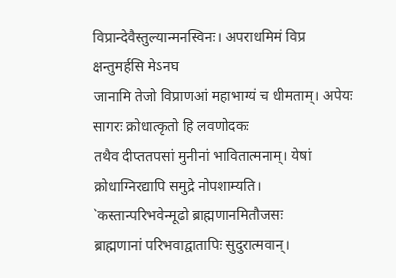विप्रान्देवैस्तुल्यान्मनस्विनः। अपराधमिमं विप्र क्षन्तुमर्हसि मेऽनघ
जानामि तेजो विप्राणआं महाभाग्यं च धीमताम्। अपेयः सागरः क्रोधात्कृतो हि लवणोदकः
तथैव दीप्ततपसां मुनीनां भावितात्मनाम्। येषां क्रोधाग्निरद्यापि समुद्रे नोपशाम्यति। `कस्तान्परिभवेन्मूढो ब्राह्मणानमितौजसः
ब्राह्मणानां परिभवाद्वातापिः सुदुरात्मवान्।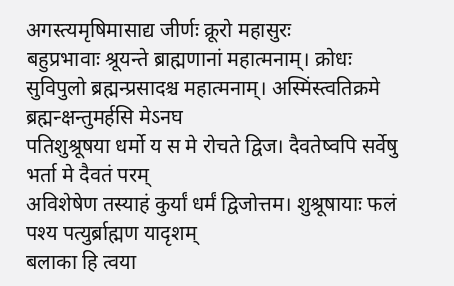अगस्त्यमृषिमासाद्य जीर्णः क्रूरो महासुरः
बहुप्रभावाः श्रूयन्ते ब्राह्मणानां महात्मनाम्। क्रोधः सुविपुलो ब्रह्मन्प्रसादश्च महात्मनाम्। अस्मिंस्त्वतिक्रमे ब्रह्मन्क्षन्तुमर्हसि मेऽनघ
पतिशुश्रूषया धर्मो य स मे रोचते द्विज। दैवतेष्वपि सर्वेषु भर्ता मे दैवतं परम्
अविशेषेण तस्याहं कुर्यां धर्मं द्विजोत्तम। शुश्रूषायाः फलं पश्य पत्युर्ब्राह्मण यादृशम्
बलाका हि त्वया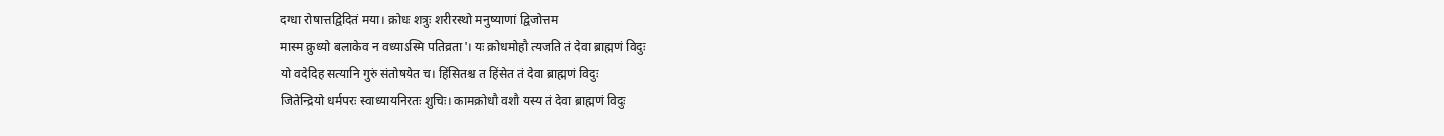दग्धा रोषात्तद्विदितं मया। क्रोधः शत्रुः शरीरस्थो मनुष्याणां द्विजोत्तम
मास्म क्रुध्यो बलाकेव न वध्याऽस्मि पतिव्रता'। यः क्रोधमोहौ त्यजति तं देवा ब्राह्मणं विदुः
यो वदेदिह सत्यानि गुरुं संतोषयेत च। हिंसितश्च त हिंसेत तं देवा ब्राह्मणं विदुः
जितेन्द्रियो धर्मपरः स्वाध्यायनिरतः शुचिः। कामक्रोधौ वशौ यस्य तं देवा ब्राह्मणं विदुः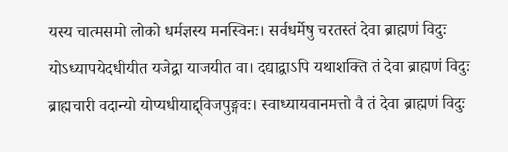यस्य चात्मसमो लोको धर्मज्ञस्य मनस्विनः। सर्वधर्मेषु चरतस्तं देवा ब्राह्मणं विदुः
योऽध्यापयेदधीयीत यजेद्वा याजयीत वा। दद्याद्वाऽपि यथाशक्ति तं देवा ब्राह्मणं विदुः
ब्राह्मचारी वदान्यो योप्यधीयाद्द्विजपुङ्गवः। स्वाध्यायवानमत्तो वै तं देवा ब्राह्मणं विदुः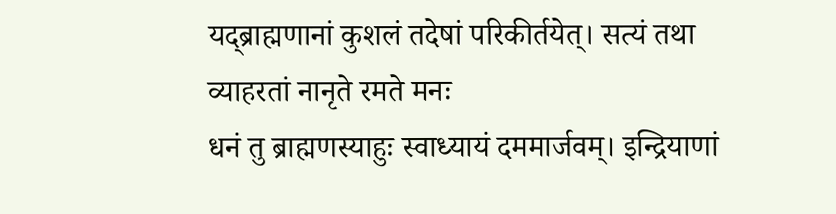यद्ब्राह्मणानां कुशलं तदेषां परिकीर्तयेत्। सत्यं तथा व्याहरतां नानृते रमते मनः
धनं तु ब्राह्मणस्याहुः स्वाध्यायं दममार्जवम्। इन्द्रियाणां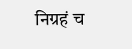निग्रहं च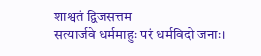शाश्वतं द्विजसत्तम
सत्यार्जवे धर्ममाहुः परं धर्मविदो जनाः।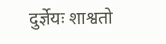दुर्ज्ञेयः शाश्वतो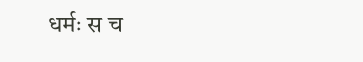धर्मः स च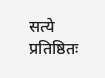सत्ये प्रतिष्ठितः